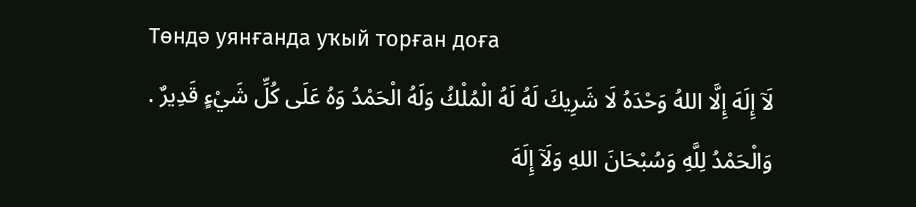Төндә уянғанда уҡый торған доға
لَآ إِلَهَ إِلَّا اللهُ وَحْدَهُ لَا شَرِيكَ لَهُ لَهُ الْمُلْكُ وَلَهُ الْحَمْدُ وَهُ عَلَى كُلِّ شَيْءٍ قَدِيرٌ .
وَالْحَمْدُ لِلَّهِ وَسُبْحَانَ اللهِ وَلَآ إِلَهَ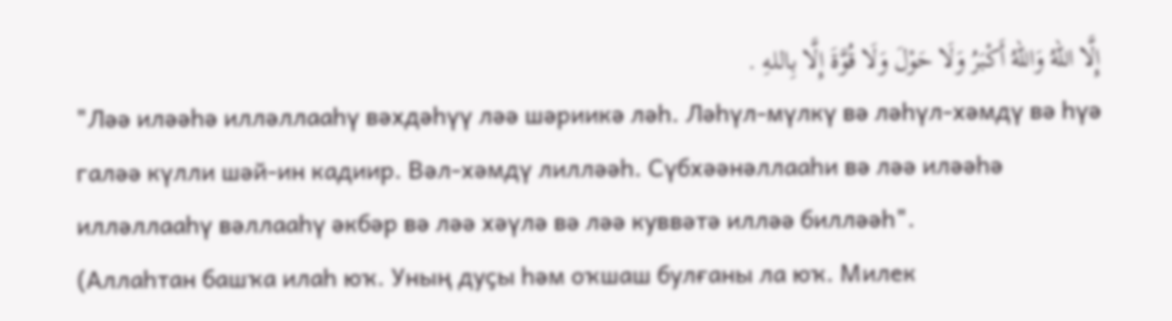إِلَّا اللهُ وَاللهُ أَكْبَرُ وَلَا حَوْلَ وَلَا قُوَّةَ إِلَّا بِاللهِ .
"Ләә иләәһә илләллааһү вәхдәһүү ләә шәриикә ләһ. Ләһүл-мүлкү вә ләһүл-хәмдү вә һүә галәә күлли шәй-ин кадиир. Вәл-хәмдү лилләәһ. Сүбхәәнәллааһи вә ләә иләәһә илләллааһү вәллааһү әкбәр вә ләә хәүлә вә ләә куввәтә илләә билләәһ".
(Аллаһтан башҡа илаһ юҡ. Уның дуҫы һәм оҡшаш булғаны ла юҡ. Милек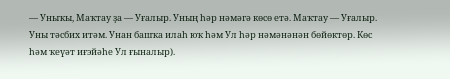— Уныҡы, Маҡтау ҙа — Уғалыр. Уның һәр нәмәгә көсө етә. Маҡтау — Уғалыр. Уны тәсбих итәм. Унан башҡа илаһ юҡ һәм Ул һәр нәмәнәнән бөйөктөр. Көс һәм ҡеүәт иғэйәһе Ул ғыналыр).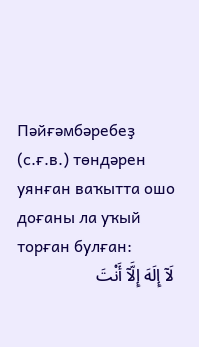Пәйғәмбәребеҙ (с.ғ.в.) төндәрен уянған ваҡытта ошо доғаны ла уҡый торған булған:
لَآ إِلَهَ إِلَّآ أَنْتَ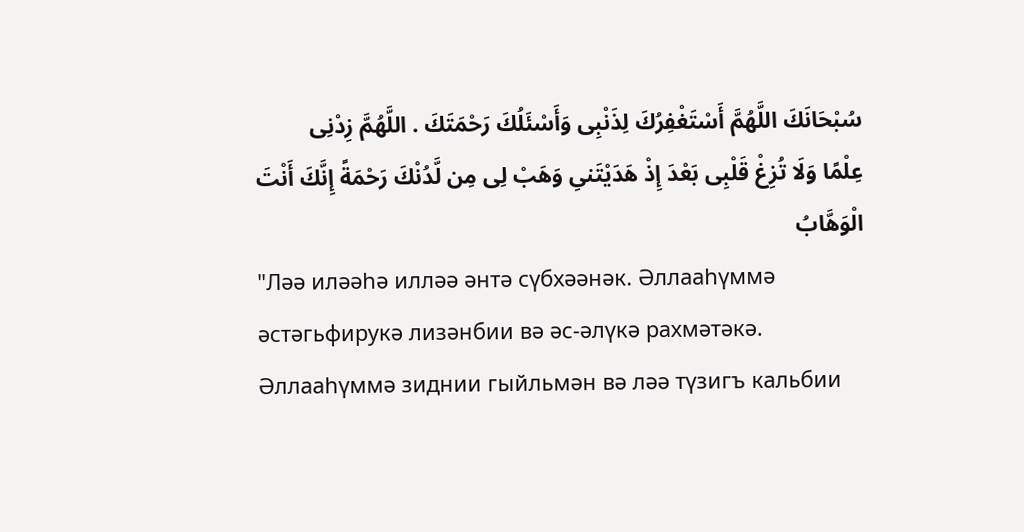سُبْحَانَكَ اللَّهُمَّ أَسْتَغْفِرُكَ لِذَنْبِى وَأَسْئَلُكَ رَحْمَتَكَ . اللَّهُمَّ زِدْنِى
عِلْمًا وَلَا تُزِغْ قَلْبِى بَعْدَ إِذْ هَدَيْتَنىِ وَهَبْ لِى مِن لَّدُنْكَ رَحْمَةً إِنَّكَ أَنْتَ الْوَهَّابُ
"Ләә иләәһә илләә әнтә сүбхәәнәк. Әллааһүммә әстәгьфирукә лизәнбии вә әс-әлүкә рахмәтәкә. Әллааһүммә зиднии гыйльмән вә ләә түзигъ кальбии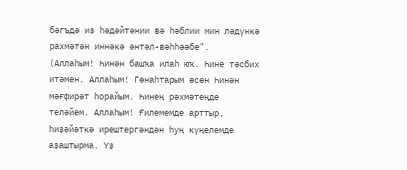бәгъдә из һәдәйтәнии вә һәблии мин ләдүнкә рахмәтән иннәкә әнтәл-вәһһәәбе".
(Аллаһым! Һинән башҡа илаһ юҡ. Һине тәсбих итәмен. Аллаһым! Гөнаһтарым өсөн Һинән мәғфирәт һорайым. Һинең рәхмәтеңде теләйем. Аллаһым! Ғилемемде арттыр, һиҙәйәткә ирештергәндән һуң күңелемде аҙаштырма. Үҙ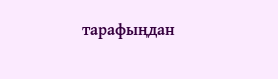тарафыңдан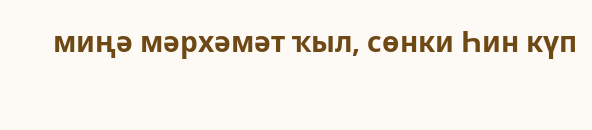миңә мәрхәмәт ҡыл, сөнки Һин күп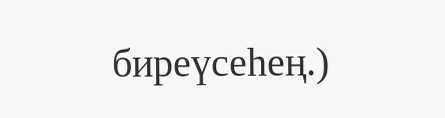биреүсеһең.)